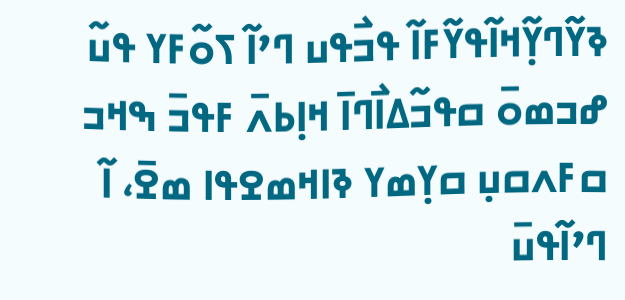ߢߌ߬ߣߌ߲߬ߞߊ߬ߟߌ߬ߓߊ߬ ߟߏ߯ߟߎ ߣߴߊ߬ ߖߋ߬ߓߌ ߟߎ߬ ߝߏߘߋ߫ ߛߟߏ߬ߡߊ߯ߣߊ߫ ߞߊ߲ߕߍ߫ ߓߟߏ߫ ߒߞߏ ߛߓߍߛߎ߲ ߛߌ߲ߘߌ ߢߊߞߘߐߟߊ ߘߐ߫، ߊ߬ ߣߴߊ߬ߟߎ߫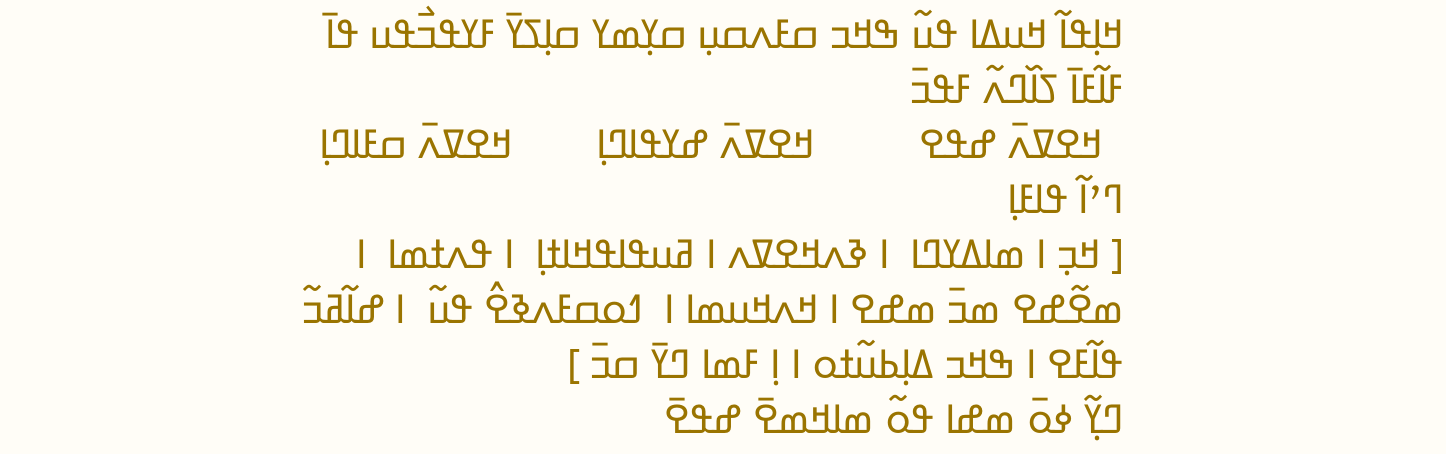ߞߊ߲ߟߊ߬ ߞߎߡߊ ߟߎ߬ ߒߞߏ ߛߓߍߛߎ߲ ߛߌ߲ߘߌ ߛߊ߲ߖߌ߫ ߓߌߟߏ߯ߟߎ ߟߊ߫ ߓߊ߬ߓߊ߫ ߖߊ߰ߣߍ߬ ߓߟߏ߫
  ߞߐߜߍ߫ ߝߟߐ          ߞߐߜߍ߫ ߝߌߟߊߣߊ߲        ߞߐߜߍ߫ ߛߓߊߣߊ߲ ߣߴߊ߬ ߟߊߓߊ߲
[ ߞߏ߲ ߊ ߘߊߡߌߣߊ  ߊ ߢߍߞߐߜߍ ߊ ߥߎߟߊߟߞߊߙߊ߲  ߊ ߟߍߙߘߊ  ߊ ߘߐ߬ߝߐ ߘߏ߫ ߘߝߐ ߊ ߞߍߞߎߘߊ ߊ  ߗߋߛߓߍߢߐ߮ ߟߎ߬  ߊ ߝߊ߬ߥߏ߬ ߟߊ߬ߓߐ ߊ ߒߞߏ ߡߊ߲ߕߎ߬ߙߋ ߊ ߊ߲ ߓߘߊ ߣߌ߫ ߛߏ߫ ]
ߣߌ߲߬ ߦߋ߫ ߘߝߊ ߟߋ߬ ߘߊߞߘߐ߫ ߝߟߐ߫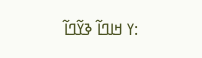:ߌ ߞߊߣߊ߬ ߢߌ߬ߣߊ߬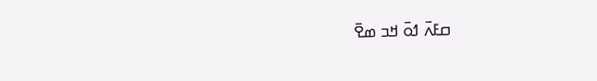ߛߓߍ߫ ߗߋ߫ ߞߏ ߘߐ߫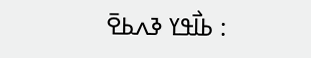: ߕߊ߯ߟߌ ߢߍߕߐ߫